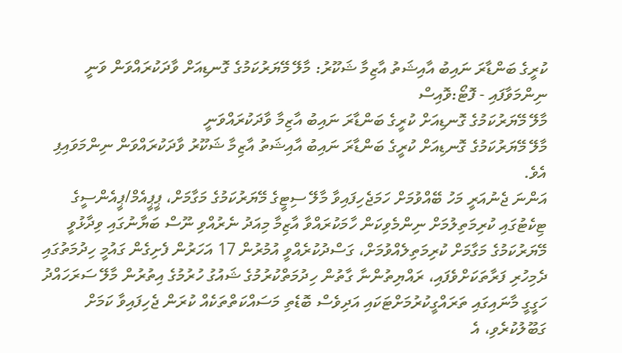ކުރީގެ ބަންޑާރަ ނައިބު އާއިޝަތު އާޒިމާ ޝަކޫރު: މާލޭ މޭޔަރުކަމުގެ ގޮނޑިއަށް ވާދަކުރައްވަން ވަނީ ނިންމަވާފައި - ފޮޓޯ:ވޮއިސް
މާލޭ މޭޔަރުކަމުގެ ގޮނޑިއަށް ކުރީގެ ބަންޑާރަ ނައިބު އާޒިމާ ވާދަކުރައްވަނީ
މާލޭ މޭޔަރުކަމުގެ ގޮނޑިއަށް ކުރީގެ ބަންޑާރަ ނައިބު އާއިޝަތު އާޒިމާ ޝަކޫރު ވާދަކުރައްވަން ނިންމަވައިފި އެވެ.
އަންނަ ޖެނުއަރީ މަހު ބޭއްވުމަށް ހަމަޖެހިފައިވާ މާލޭ ސިޓީގެ މޭޔަރުކަމުގެ މަގާމަށް، ޕީޕީއެމް/ޕީއެންސީގެ ޓިކެޓުގައި ކުރިމަތިލުމަށް ނިންމެވިކަން ހާމަކުރައްވާ އާޒިމާ މިއަދު ނެރުއްވި ނޫސް ބަޔާނުގައި ވިދާޅުވީ މޭޔަރުކަމުގެ މަގާމަށް ކުރިމަތިލެއްވުމަށް، ގަސްދުކުރެއްވީ އުމުރުން 17 އަހަރުން ފެށިގެން ގައުމީ ހިދުމަތުގައި ދެމިހުރި ފަރާތަކަށްވެފައި، ރައްޔިތުންނާ ގާތުން ހިދުމަތްކުރުމުގެ ޝައުގު ހުރުމުގެ އިތުރުން މާލޭ ސަރަހައްދު ހަގީގީ މާނައިގައި ތަރައްގީކުރުމަށްޓަކައި އަދިވެސް ބޮޑެތި މަސައްކަތްތަކެއް ކުރަން ޖެހިފައިވާ ކަމަށް ގަބޫލުކުރެވި، އެ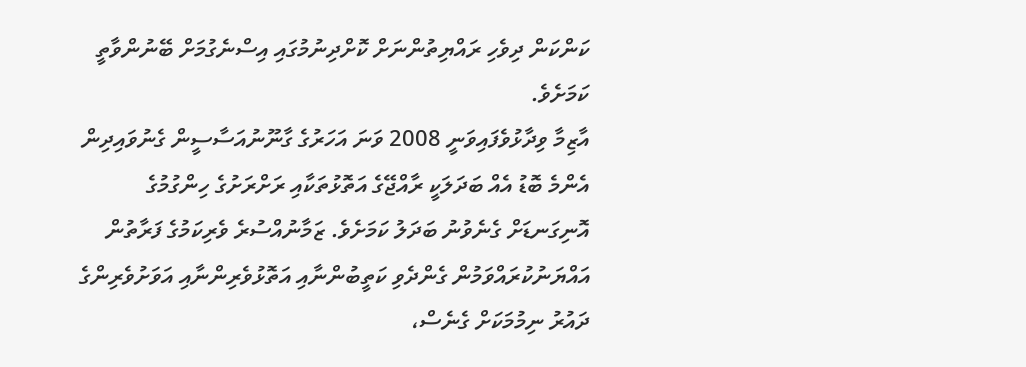ކަންކަން ދިވެހި ރައްޔިތުންނަށް ކޮށްދިނުމުގައި އިސްނެގުމަށް ބޭނުންވާތީ ކަމަށެވެ.
އާޒިމާ ވިދާޅުވެފައިވަނީ 2008 ވަނަ އަހަރުގެ ގާނޫނުއަސާސީން ގެނުވައިދިން އެންމެ ބޮޑު އެއް ބަދަލަކީ ރާއްޖޭގެ އަތޮޅުތަކާއި ރަށްރަށުގެ ހިންގުމުގެ އޮނިގަނޑަށް ގެނެވުނު ބަދަލު ކަމަށެވެ. ޒަމާނުއްސުރެ ވެރިކަމުގެ ފަރާތުން އައްޔަނުކުރައްވަމުން ގެންދެވި ކަތީބުންނާއި އަތޮޅުވެރިންނާއި އަވަށުވެރިންގެ ދައުރު ނިމުމަކަށް ގެނެސް،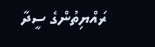ރައްޔިތުންގެ ސީދާ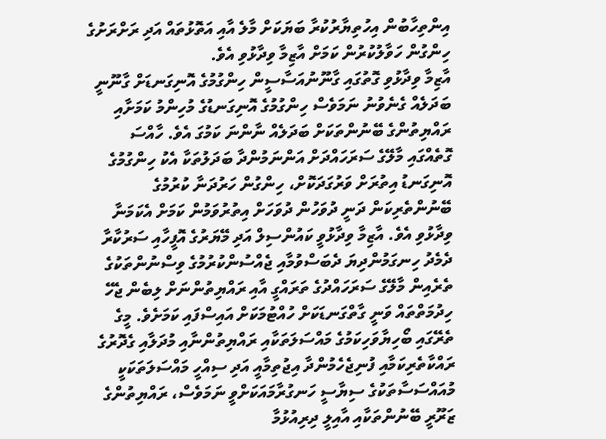އިންތިހާބުން އިހުތިޔާރުކުރާ ބަޔަކަށް މާލެ އާއި އަތޮޅުތައް އަދި ރަށްރަށުގެ ހިންގުން ހަވާލުކުރުން ކަމަށް އާޒިމާ ވިދާޅުވި އެވެ.
އާޒިމާ ވިދާޅުވި ގޮތުގައި ގާނޫނުއަސާސީން ހިންގުމުގެ އޮނިގަނޑަށް ގާނޫނީ ބަދަލެއް ގެނެވުނު ނަމަވެސް ހިންގުމުގެ އޮނިގަނޑުގެ މުހިންމު ކަމަށާއި ރައްޔިތުންގެ ބޭނުންތަކަށް ބަދަލެއް ނާންނަ ކަމުގަ އެވެ. ހާއްސަ ގޮތެއްގައި މާލޭގެ ސަރަހައްދަށް އަންނަމުންދާ ބަދަލުތަކާ އެކު ހިންގުމުގެ އޮނިގަނޑު އިތުރަށް ވަރުގަދަކޮށް، ހިންގުން ހަރުދަނާ ކުރުމުގެ ބޭނުންތެރިކަން ދަނީ ދުވަހުން ދުވަހަށް އިތުރުވަމުން ކަމަށް އެކަމަނާ ވިދާޅުވި އެވެ. އާޒިމާ ވިދާޅުވީ ކައުންސިލް އަދި މޭޔަރުގެ އޮފީހާއި ސަރުކާރާ ދެމެދު ހިނގަމުންދިޔަ ދެބަސްވުމާއި ޖެއްސުންކުރުމުގެ ވިސްނުންތަކުގެ ތެރެއިން މާލޭގެ ސަރަހައްދުގެ ތަރައްގީ އާއި ރައްޔިތުންނަށް ލިބެން ޖެހޭ ހިދުމަތްތައް ވަނީ ގާތްގަނޑަކަށް ހުއްޓުމަކަށް އައިސްފައި ކަމަށެވެ. މީގެ ތެރޭގައި ބޯހިޔާވަހިކަމުގެ މައްސަލަތަކާއި ރައްޔިތުންނާއި މުދަލާއި ގެދޮރުގެ ރައްކާތެރިކަމާއި ފުނިޖެހެމުންދާ އިޖުތިމާއީ އަދި ސިއްހީ މައްސަލަތަކަކީ މުއައްސަސާތަކުގެ ސިޔާސީ ހަނގުރާމައަކަށްވީ ނަމަވެސް، ރައްޔިތުންގެ ޒަރޫރީ ބޭނުންތަކާއި އާއިލީ ދިރިއުޅުމާ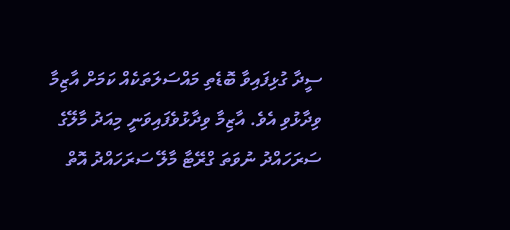ސީދާ ގުޅިފައިވާ ބޮޑެތި މައްސަލަތަކެއް ކަމަށް އާޒިމާ ވިދާޅުވި އެވެ. އާޒިމާ ވިދާޅުވެފައިވަނީ މިއަދު މާލޭގެ ސަރަހައްދު ނުވަތަ ގްރޭޓާ މާލޭ ސަރަހައްދު އޮތް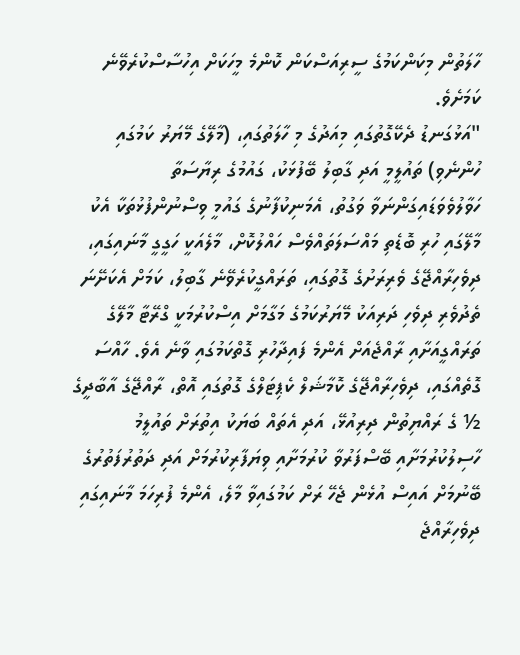ހާލަތުން މިކަންކަމުގެ ސީރިއަސްކަން ކޮންމެ މީހަކަށް އިހުސާސްކުރެވޭނެ ކަމަށެވެ.
"އަޅުގަނޑު ދެކޭގޮތުގައި މިއަދުގެ މި ހާލަތުގައި، (މާލޭގެ މޭޔަރު ކަމުގައި ހުންނެވި) ތައުލީމީ އަދި ގާބިލު ބޭފުޅަކު، ގައުމުގެ ރިޔާސަތާ ހަވާލުވެވަޑައިގަންނަވާ ވަގުތު، އެމަނިކުފާނުގެ ގައުމީ ވިސްނުންފުޅުތަކާ އެކު މާލޭގައި ހުރި ބޮޑެތި މައްސަލަތައްވެސް ހައްލުކޮށް، މާލެއަކީ ހަގީގީ މާނައިގައި، ދިވެހިރާއްޖޭގެ ވެރިރަށުގެ ގޮތުގައި، ތަރައްގީކުރެވޭނެ ގާބިލު، ކަމަށް އެކަށޭނަ ތެދުވެރި ދިވެހި ދަރިއަކު މޭޔަރުކަމުގެ މަގާމަށް އިސްކުރުމަކީ ގްރޭޓާ މާލޭގެ ތަރައްގީއަށާއި ރާއްޖެއަށް އެންމެ ފައިދާހުރި ގޮތްކަމުގައި ވާނެ އެވެ. ހާއްސަ ގޮތެއްގައި، ދިވެހިރާއްޖޭގެ ކޮމާޝަލް ކެޕިޓަލްގެ ގޮތުގައި އޮތް، ރާއްޖޭގެ އާބާދީގެ ½ ގެ ރައްޔިތުން ދިރިއުޅޭ، އަދި އެތައް ބަޔަކު އިތުރަށް ތައުލީމު ހާސިލުކުރުމަށާއި ބޭސްފަރުވާ ކުރުމަށާއި ވިޔަފާރިކުރުމަށް އަދި ދަތުރުފަތުރުގެ ބޭނުމަށް އައިސް އުޅެން ޖެހޭ ރަށް ކަމުގައިވާ މާލެ، އެންމެ ފުރިހަމަ މާނައިގައި ދިވެހިރާއްޖެ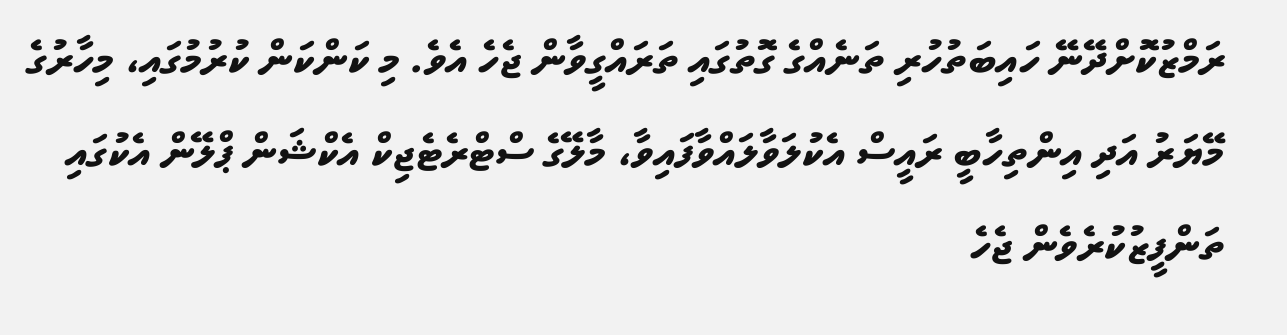ރަމްޒުކޮށްދޭނޭ ހައިބަތުހުރި ތަނެއްގެ ގޮތުގައި ތަރައްގީވާން ޖެހެ އެވެ. މި ކަންކަން ކުރުމުގައި، މިހާރުގެ މޭޔަރު އަދި އިންތިހާބީ ރައީސް އެކުލަވާލައްވާފައިވާ، މާލޭގެ ސްޓްރެޓެޖިކް އެކްޝަން ޕްލޭން އެކުގައި ތަންފީޒުކުރެވެން ޖެހެ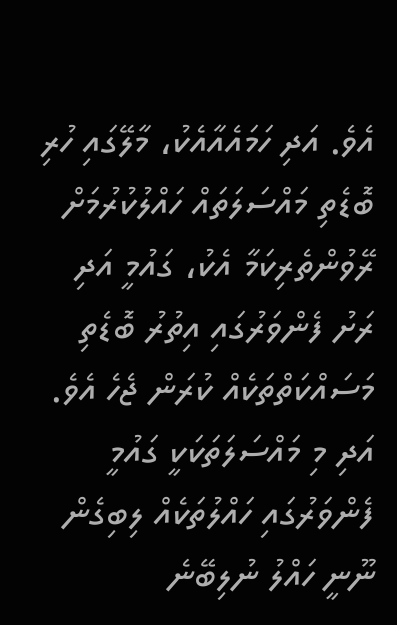އެވެ. އަދި ހަމައެއާއެކު، މާލޭގައި ހުރި ބޮޑެތި މައްސަލަތައް ހައްލުކުރުމަށް ރޭވުންތެރިކަމާ އެކު، ގައުމީ އަދި ރަށު ފެންވަރުގައި އިތުރު ބޮޑެތި މަސައްކަތްތަކެއް ކުރަން ޖެހެ އެވެ. އަދި މި މައްސަލަތަކަކީ ގައުމީ ފެންވަރުގައި ހައްލުތަކެއް ލިބިގެން ނޫނީ ހައްލު ނުލިބޭނެ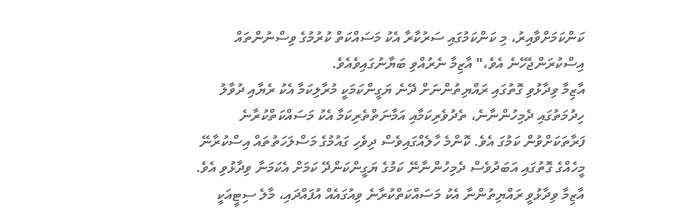ކަންކަމަށްވާއިރު، މި ކަންކަމުގައި ސަރުކާރާ އެކު މަސައްކަތް ކުރުމުގެ ވިސްނުންތައް އިސްކުރަންޖެހޭނެ އެވެ،" އާޒިމާ ނެރުއްވި ބަޔާނުގައިވެއެވެ.
އާޒިމާ ވިދާޅުވި ގޮތުގައި ރައްޔިތުންނަށް ދޭނެ ޔަގީންކަމަކީ މުރާލިކަމާ އެކު ރެޔާއި ދުވާލު ހިދުމަތުގައި ދެމިހުންނާނެ، ތެދުވެރިކަމާއި އަމާނަތްތެރިކަމާ އެކު މަސައްކަތްކުރާނެ ފަރާތަކަށްވުން ކަމުގަ އެވެ. ކޮންމެ ހާލެއްގައިވެސް ދިވެހި ގައުމުގެ މަސްލަހަތުތައް އިސްކުރާނޭ މީހެއްގެ ގޮތުގައި އަބަދުވެސް ދެމިހުންނާނޭ ކަމުގެ ޔަގީންކަންދޭ ކަމަށް އެކަމަނާ ވިދާޅުވި އެވެ. އާޒިމާ ވިދާޅުވީ ރައްޔިތުންނާ އެކު މަސައްކަތްކުރާނެ ވިއުގައެއް އުފައްދައި، މާލެ ސިޓީއަކީ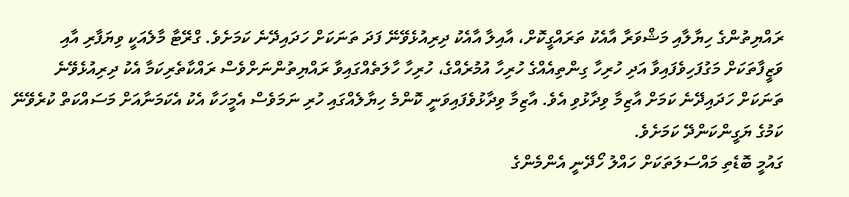ރައްޔިތުންގެ ހިޔާލާއި މަޝްވަރާ އާއެކު ތަރައްގީކޮށް، އާއިލާ އާއެކު ދިރިއުޅެވޭނޭ ފަދަ ތަނަކަށް ހަދައިދޭނެ ކަމަށެވެ. ގްރޭޓާ މާލެއަކީ ވިޔަފާރި އާއި ވަޒީފާތަކަށް މަގުފަހިވެފައިވާ އަދި ހުރިހާ ގިންތިއެއްގެ ހުރިހާ އުމުރެއްގެ، ހުރިހާ ހާލަތެއްގައިވާ ރައްޔިތުންނަށްވެސް ރައްކާތެރިކަމާ އެކު ދިރިއުޅެވޭނެ ތަނަކަށް ހަދައިދޭނެ ކަމަށް އާޒިމާ ވިދާޅުވި އެވެ. އާޒިމާ ވިދާޅުވެފައިވަނީ ކޮންމެ ހިޔާލެއްގައި ހުރި ނަމަވެސް އެމީހަކާ އެކު އެކަމަނާއަށް މަސައްކަތް ކުރެވޭނޭ ކަމުގެ ޔަގީންކަންދޭ ކަމަށެވެ.
ގައުމީ ބޮޑެތި މައްސަލަތަކަށް ހައްލު ހޯދޭނީ އެންމެންގެ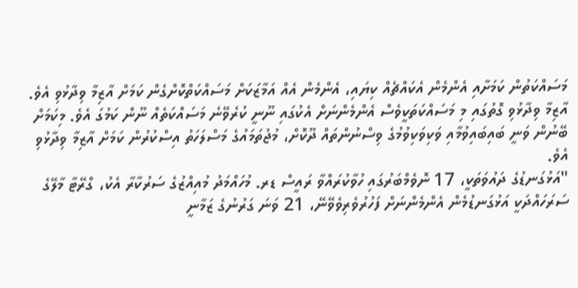މަސައްކަތުން ކަމަށާއި އެންމެން އެކައްޗެއް ކިޔައި، އެންމެން އެއް އަމާޒަކަށް މަސައްކަތްކޮށްގެން ކަމަށް އާޒިމާ ވިދާޅުވި އެވެ. އާޒިމާ ވިދާޅުވި ގޮތުގައި މި މަސައްކަތަކީވެސް އެންމެންނަށް އެކުގައި ނޫނީ ކުރެވޭނެ މަސައްކަތެއް ނޫން ކަމުގަ އެވެ. މިކަމަށް ބޭނުން ވަނީ ބައިބައިވުމާއި ވަކިވަކިވުމުގެ ވިސްނުންތައް ދޫކޮށް، މުޖުތަމައުގެ މަސްލަހަތު އިސްކުރުން ކަމަށް އާޒިމާ ވިދާޅުވި އެވެ.
"އަޅުގަނޑުގެ ދައުވަތަކީ، 17 ނޮވެމްބަރުގައި ހުވާކުރައްވާ ރައީސް ޑރ. މުހައްމަދު މުއިއްޒުގެ ސަރުކާރާ އެކު، ގްރޭޓާ މާލޭގެ ސަރަހައްދަކީ އަޅުގަނޑުމެން އެންމެންނަށް ފަހުރުވެރިވެވޭނޭ، 21 ވަނަ ގަރުނުގެ ޒަމާނީ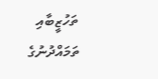ތަހުޒީބާއި ތަމައްދުނުގެ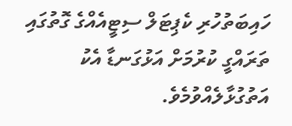ހައިބަތުހުރި ކެޕިޓަލް ސިޓީއެއްގެ ގޮތުގައި ތަރައްގީ ކުރުމަށް އަޅުގަނޑާ އެކު އަތުގުޅާލެއްވުމެވެ.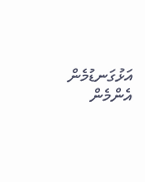އަޅުގަނޑުމެން އެންމެން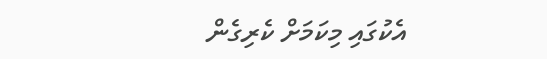އެކުގައި މިކަމަށް ކެރިގެން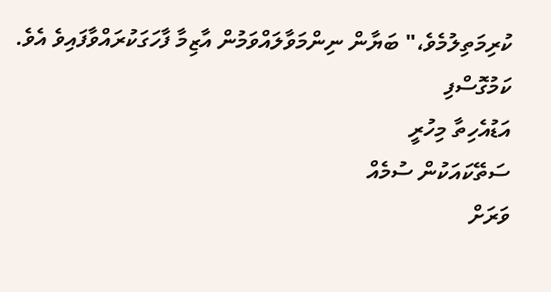ކުރިމަތިލުމެވެ،" ބަޔާން ނިންމަވާލައްވަމުން އާޒިމާ ފާހަގަކުރައްވާފައިވެ އެވެ.
ކަމުގޮސްފި
އަޑުއެހިތާ މިހުރީ
ސަތޭކައަކުން ސުމެއް
ވަރަށް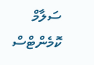ސަލާމް
ކޮމެންޓްސް